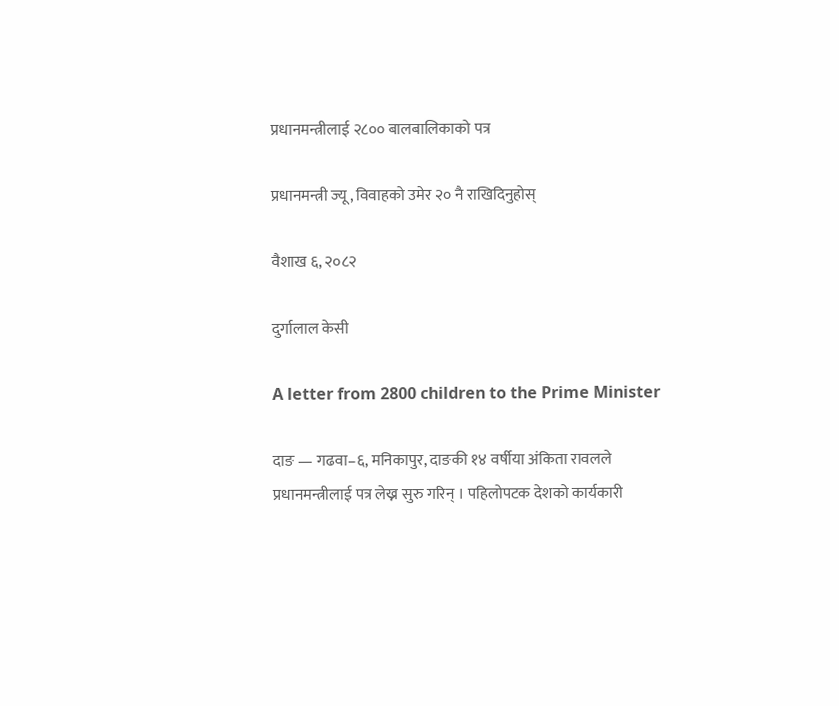प्रधानमन्त्रीलाई २८०० बालबालिकाको पत्र

प्रधानमन्त्री ज्यू, विवाहको उमेर २० नै राखिदिनुहोस्

वैशाख ६, २०८२

दुर्गालाल केसी

A letter from 2800 children to the Prime Minister

दाङ — गढवा–६, मनिकापुर, दाङकी १४ वर्षीया अंकिता रावलले प्रधानमन्त्रीलाई पत्र लेख्न सुरु गरिन् । पहिलोपटक देशको कार्यकारी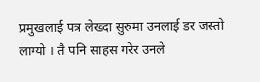प्रमुखलाई पत्र लेख्दा सुरुमा उनलाई डर जस्तो लाग्यो । तै पनि साहस गरेर उनले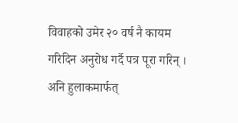विवाहको उमेर २० वर्ष नै कायम गरिदिन अनुरोध गर्दै पत्र पूरा गरिन् । अनि हुलाकमार्फत्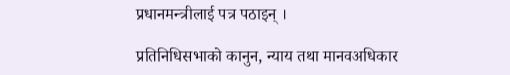प्रधानमन्त्रीलाई पत्र पठाइन् ।

प्रतिनिधिसभाको कानुन, न्याय तथा मानवअधिकार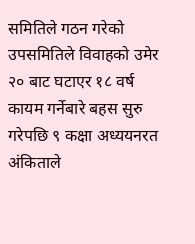समितिले गठन गरेको उपसमितिले विवाहको उमेर २० बाट घटाएर १८ वर्ष कायम गर्नेबारे बहस सुरु गरेपछि ९ कक्षा अध्ययनरत अंकिताले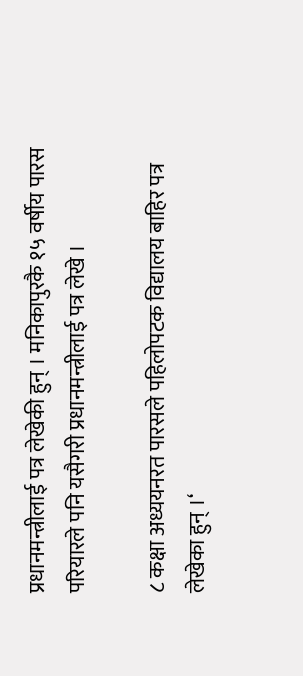प्रधानमन्त्रीलाई पत्र लेखेकी हुन् । मनिकापुरकै १५ वर्षीय पारस परियारले पनि यसैगरी प्रधानमन्त्रीलाई पत्र लेखे ।

८ कक्षा अध्ययनरत पारसले पहिलोपटक विद्यालय बाहिर पत्र लेखेका हुन् ।‘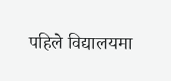पहिले विद्यालयमा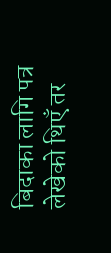बिदाका लागि पत्र लेखेको थिएँ तर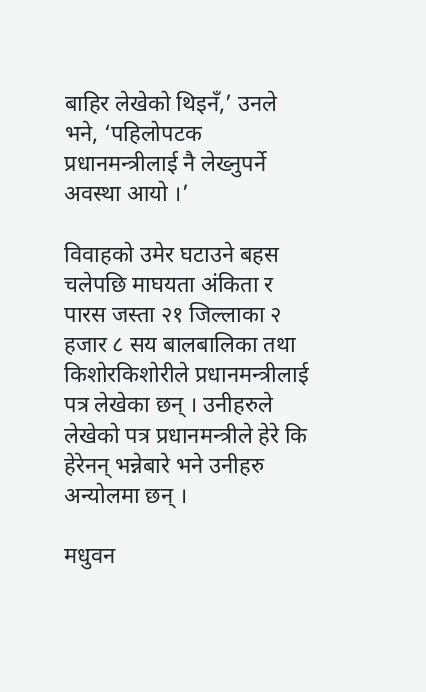बाहिर लेखेको थिइनँ,’ उनले भने, ‘पहिलोपटक प्रधानमन्त्रीलाई नै लेख्नुपर्ने अवस्था आयो ।’

विवाहको उमेर घटाउने बहस चलेपछि माघयता अंकिता र पारस जस्ता २१ जिल्लाका २ हजार ८ सय बालबालिका तथा किशोरकिशोरीले प्रधानमन्त्रीलाई पत्र लेखेका छन् । उनीहरुले लेखेको पत्र प्रधानमन्त्रीले हेरे कि हेरेनन् भन्नेबारे भने उनीहरु अन्योलमा छन् ।

मधुवन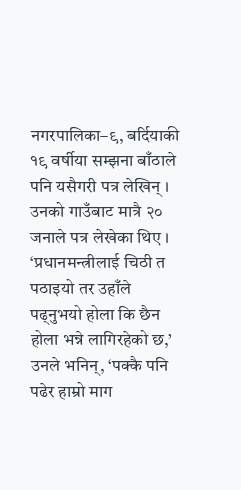नगरपालिका–९, बर्दियाकी १९ वर्षीया सम्झना बाँठाले पनि यसैगरी पत्र लेखिन् । उनको गाउँबाट मात्रै २० जनाले पत्र लेखेका थिए । ‘प्रधानमन्त्रीलाई चिठी त पठाइयो तर उहाँले पढ्नुभयो होला कि छैन होला भन्ने लागिरहेको छ,’ उनले भनिन्, ‘पक्कै पनि पढेर हाम्रो माग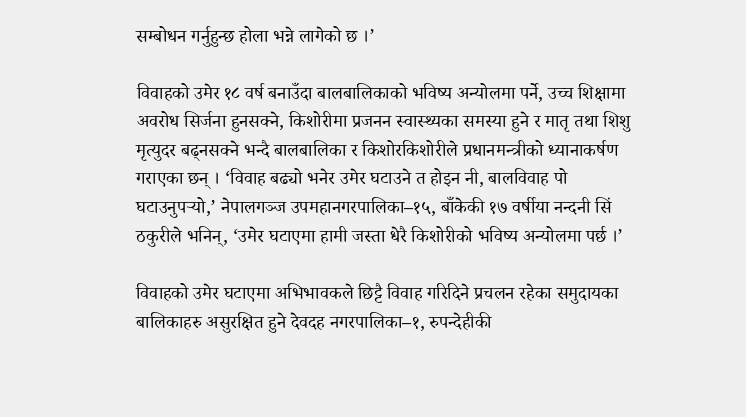सम्बोधन गर्नुहुन्छ होला भन्ने लागेको छ ।’

विवाहको उमेर १८ वर्ष बनाउँदा बालबालिकाको भविष्य अन्योलमा पर्ने, उच्च शिक्षामा अवरोध सिर्जना हुनसक्ने, किशोरीमा प्रजनन स्वास्थ्यका समस्या हुने र मातृ तथा शिशु मृत्युदर बढ्नसक्ने भन्दै बालबालिका र किशोरकिशोरीले प्रधानमन्त्रीको ध्यानाकर्षण गराएका छन् । ‘विवाह बढ्यो भनेर उमेर घटाउने त होइन नी, बालविवाह पो घटाउनुपर्‍यो,’ नेपालगञ्ज उपमहानगरपालिका–१५, बाँकेकी १७ वर्षीया नन्दनी सिं ठकुरीले भनिन्, ‘उमेर घटाएमा हामी जस्ता धेरै किशोरीको भविष्य अन्योलमा पर्छ ।’

विवाहको उमेर घटाएमा अभिभावकले छिट्टै विवाह गरिदिने प्रचलन रहेका समुदायका बालिकाहरु असुरक्षित हुने देवदह नगरपालिका–१, रुपन्देहीकी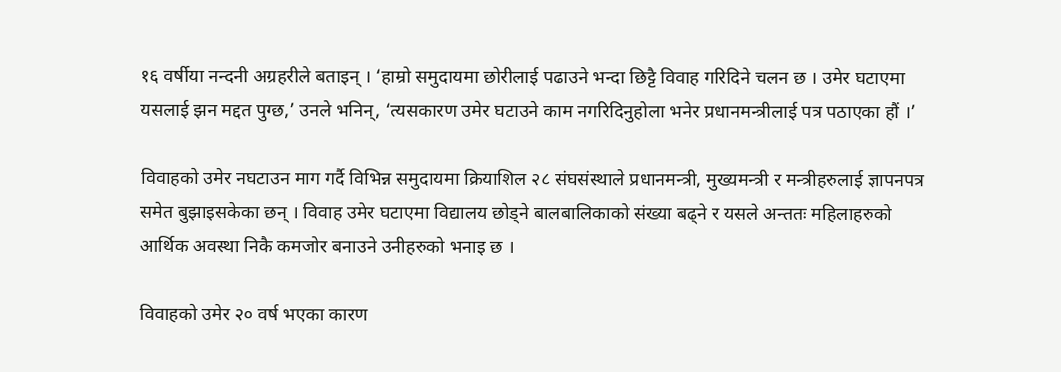१६ वर्षीया नन्दनी अग्रहरीले बताइन् । ‘हाम्रो समुदायमा छोरीलाई पढाउने भन्दा छिट्टै विवाह गरिदिने चलन छ । उमेर घटाएमा यसलाई झन मद्दत पुग्छ,’ उनले भनिन्, ‘त्यसकारण उमेर घटाउने काम नगरिदिनुहोला भनेर प्रधानमन्त्रीलाई पत्र पठाएका हौं ।’

विवाहको उमेर नघटाउन माग गर्दै विभिन्न समुदायमा क्रियाशिल २८ संघसंस्थाले प्रधानमन्त्री, मुख्यमन्त्री र मन्त्रीहरुलाई ज्ञापनपत्र समेत बुझाइसकेका छन् । विवाह उमेर घटाएमा विद्यालय छोड्ने बालबालिकाको संख्या बढ्ने र यसले अन्ततः महिलाहरुको आर्थिक अवस्था निकै कमजोर बनाउने उनीहरुको भनाइ छ ।

विवाहको उमेर २० वर्ष भएका कारण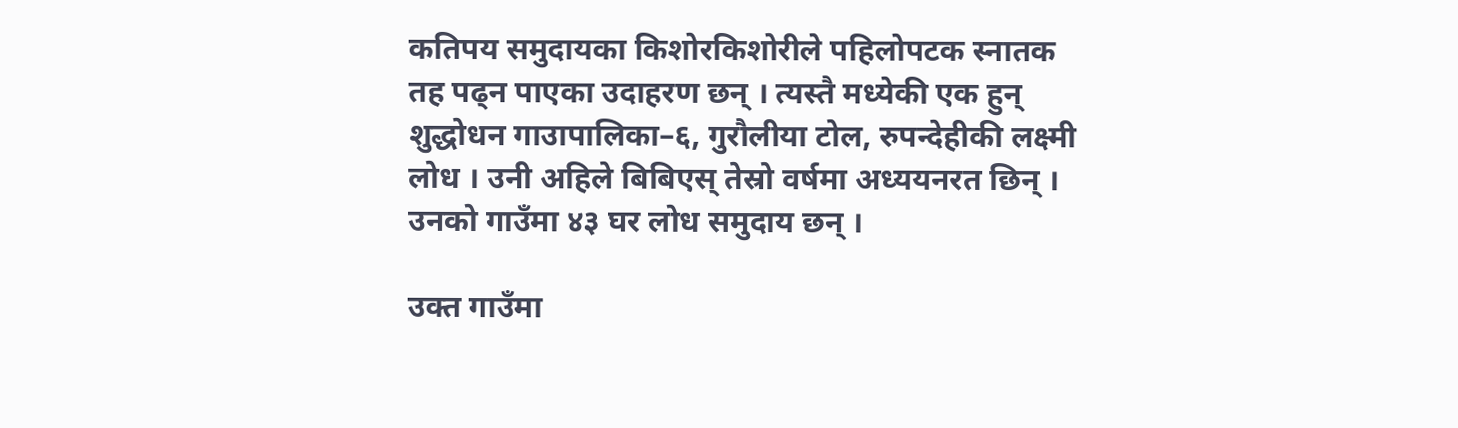कतिपय समुदायका किशोरकिशोरीले पहिलोपटक स्नातक तह पढ्न पाएका उदाहरण छन् । त्यस्तै मध्येकी एक हुन् शुद्धोधन गाउापालिका–६, गुरौलीया टोल, रुपन्देहीकी लक्ष्मी लोध । उनी अहिले बिबिएस् तेस्रो वर्षमा अध्ययनरत छिन् । उनको गाउँमा ४३ घर लोध समुदाय छन् ।

उक्त गाउँमा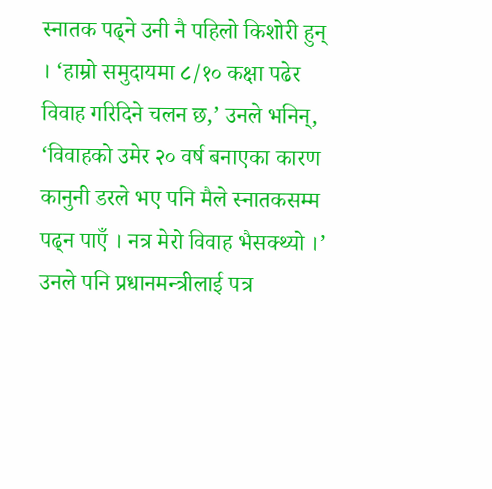स्नातक पढ्ने उनी नै पहिलो किशोरी हुन् । ‘हाम्रो समुदायमा ८/१० कक्षा पढेर विवाह गरिदिने चलन छ,’ उनले भनिन्, ‘विवाहको उमेर २० वर्ष बनाएका कारण कानुनी डरले भए पनि मैले स्नातकसम्म पढ्न पाएँ । नत्र मेरो विवाह भैसक्थ्यो ।’ उनले पनि प्रधानमन्त्रीलाई पत्र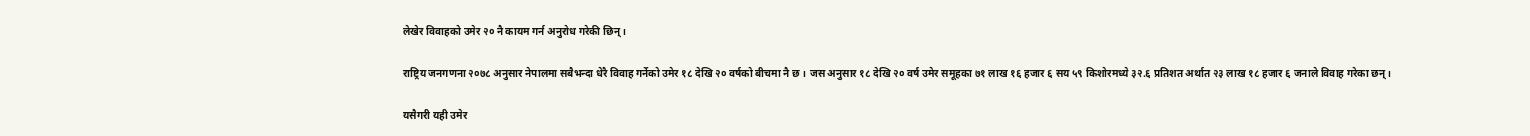लेखेर विवाहको उमेर २० नै कायम गर्न अनुरोध गरेकी छिन् ।

राष्ट्रिय जनगणना २०७८ अनुसार नेपालमा सबैभन्दा धेरै विवाह गर्नेको उमेर १८ देखि २० वर्षको बीचमा नै छ । जस अनुसार १८ देखि २० वर्ष उमेर समूहका ७१ लाख १६ हजार ६ सय ५९ किशोरमध्ये ३२.६ प्रतिशत अर्थात २३ लाख १८ हजार ६ जनाले विवाह गरेका छन् ।

यसैगरी यही उमेर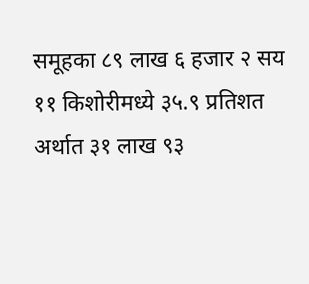समूहका ८९ लाख ६ हजार २ सय ११ किशोरीमध्ये ३५.९ प्रतिशत अर्थात ३१ लाख ९३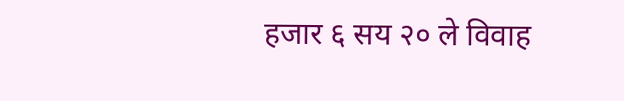हजार ६ सय २० ले विवाह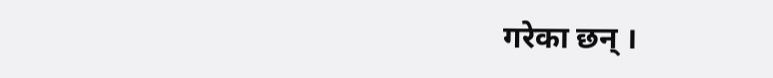गरेका छन् ।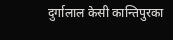दुर्गालाल केसी कान्तिपुरका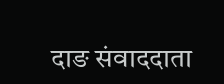दाङ संवाददाता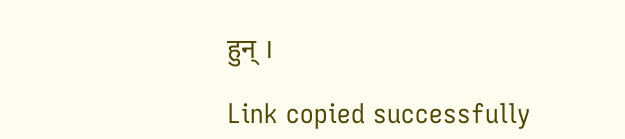हुन् ।

Link copied successfully